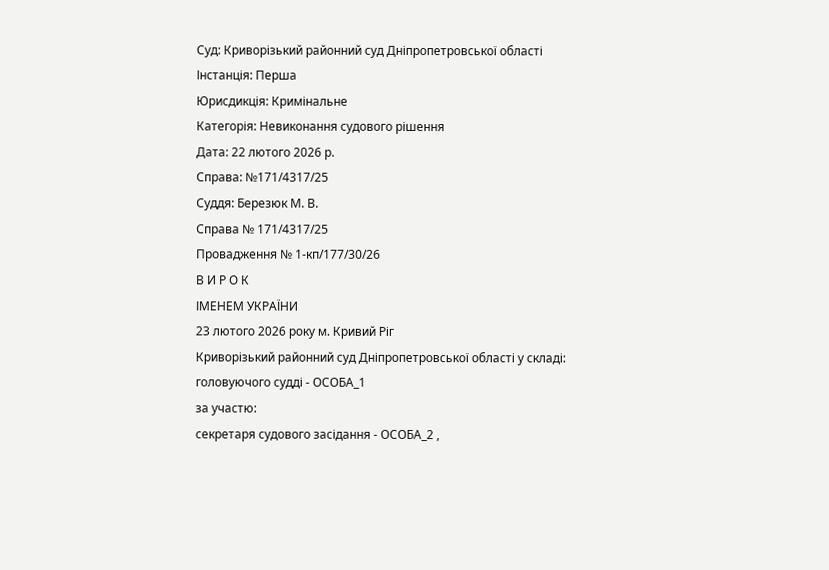Суд: Криворізький районний суд Дніпропетровської області
Інстанція: Перша
Юрисдикція: Кримінальне
Категорія: Невиконання судового рішення
Дата: 22 лютого 2026 р.
Справа: №171/4317/25
Суддя: Березюк М. В.
Справа № 171/4317/25
Провадження № 1-кп/177/30/26
В И Р О К
ІМЕНЕМ УКРАЇНИ
23 лютого 2026 року м. Кривий Ріг
Криворізький районний суд Дніпропетровської області у складі:
головуючого судді - ОСОБА_1
за участю:
секретаря судового засідання - ОСОБА_2 ,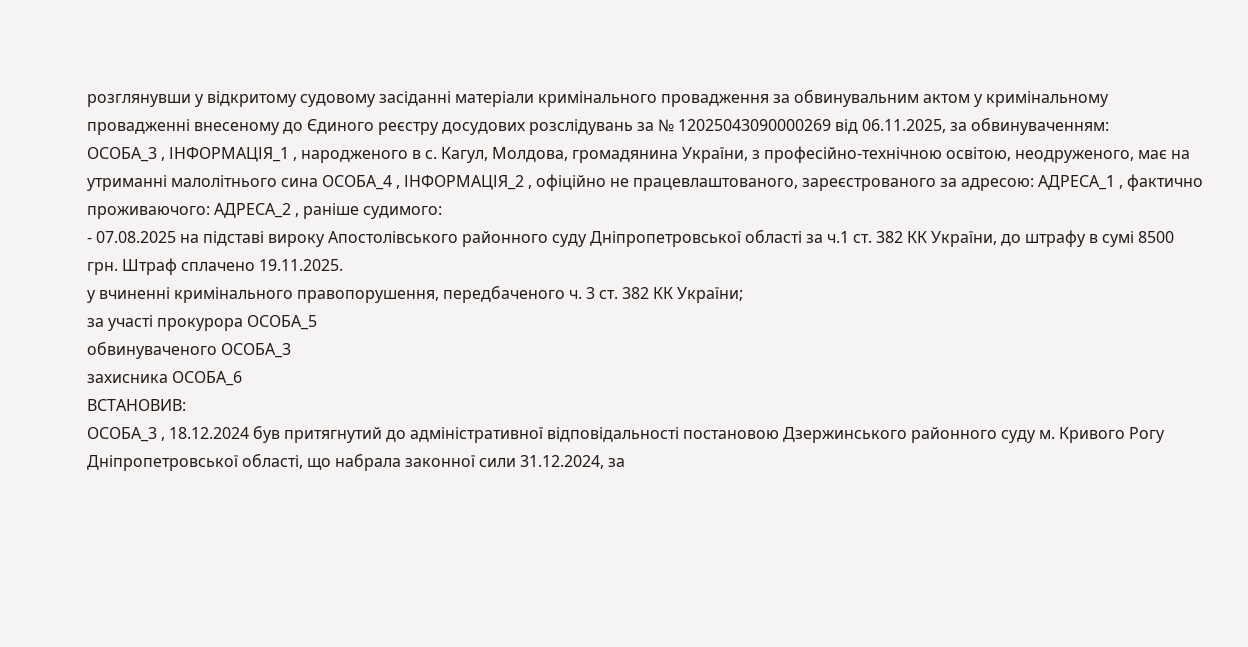розглянувши у відкритому судовому засіданні матеріали кримінального провадження за обвинувальним актом у кримінальному провадженні внесеному до Єдиного реєстру досудових розслідувань за № 12025043090000269 від 06.11.2025, за обвинуваченням:
ОСОБА_3 , ІНФОРМАЦІЯ_1 , народженого в с. Кагул, Молдова, громадянина України, з професійно-технічною освітою, неодруженого, має на утриманні малолітнього сина ОСОБА_4 , ІНФОРМАЦІЯ_2 , офіційно не працевлаштованого, зареєстрованого за адресою: АДРЕСА_1 , фактично проживаючого: АДРЕСА_2 , раніше судимого:
- 07.08.2025 на підставі вироку Апостолівського районного суду Дніпропетровської області за ч.1 ст. 382 КК України, до штрафу в сумі 8500 грн. Штраф сплачено 19.11.2025.
у вчиненні кримінального правопорушення, передбаченого ч. 3 ст. 382 КК України;
за участі прокурора ОСОБА_5
обвинуваченого ОСОБА_3
захисника ОСОБА_6
ВСТАНОВИВ:
ОСОБА_3 , 18.12.2024 був притягнутий до адміністративної відповідальності постановою Дзержинського районного суду м. Кривого Рогу Дніпропетровської області, що набрала законної сили 31.12.2024, за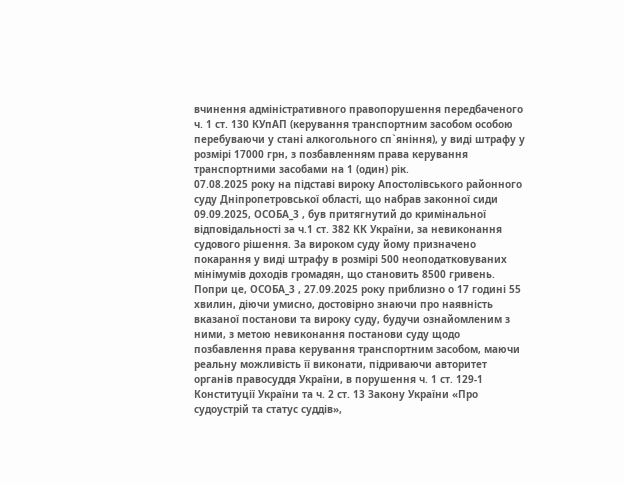вчинення адміністративного правопорушення передбаченого ч. 1 ст. 130 КУпАП (керування транспортним засобом особою перебуваючи у стані алкогольного сп`яніння), у виді штрафу у розмірі 17000 грн, з позбавленням права керування транспортними засобами на 1 (один) рік.
07.08.2025 року на підставі вироку Апостолівського районного суду Дніпропетровської області, що набрав законної сиди 09.09.2025, ОСОБА_3 , був притягнутий до кримінальної відповідальності за ч.1 ст. 382 КК України, за невиконання судового рішення. За вироком суду йому призначено покарання у виді штрафу в розмірі 500 неоподатковуваних мінімумів доходів громадян, що становить 8500 гривень.
Попри це, ОСОБА_3 , 27.09.2025 року приблизно о 17 годині 55 хвилин, діючи умисно, достовірно знаючи про наявність вказаної постанови та вироку суду, будучи ознайомленим з ними, з метою невиконання постанови суду щодо позбавлення права керування транспортним засобом, маючи реальну можливість її виконати, підриваючи авторитет органів правосуддя України, в порушення ч. 1 ст. 129-1 Конституції України та ч. 2 ст. 13 Закону України «Про судоустрій та статус суддів»,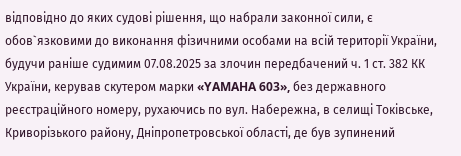відповідно до яких судові рішення, що набрали законної сили, є обов`язковими до виконання фізичними особами на всій території України, будучи раніше судимим 07.08.2025 за злочин передбачений ч. 1 ст. 382 КК України, керував скутером марки «YAMAHA 603», без державного реєстраційного номеру, рухаючись по вул. Набережна, в селищі Токівське, Криворізького району, Дніпропетровської області, де був зупинений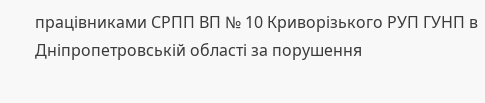працівниками СРПП ВП № 10 Криворізького РУП ГУНП в Дніпропетровській області за порушення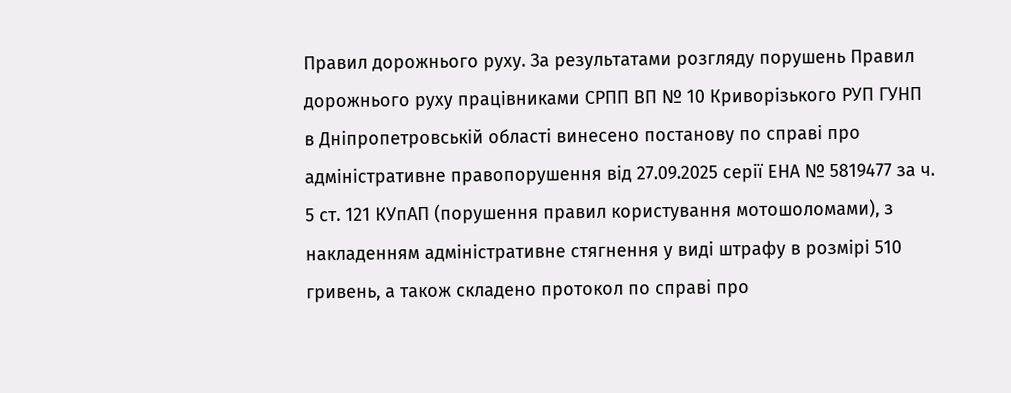Правил дорожнього руху. За результатами розгляду порушень Правил дорожнього руху працівниками СРПП ВП № 10 Криворізького РУП ГУНП в Дніпропетровській області винесено постанову по справі про адміністративне правопорушення від 27.09.2025 серії ЕНА № 5819477 за ч. 5 ст. 121 КУпАП (порушення правил користування мотошоломами), з накладенням адміністративне стягнення у виді штрафу в розмірі 510 гривень, а також складено протокол по справі про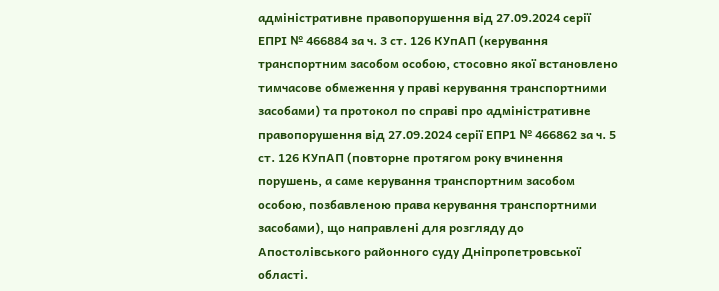адміністративне правопорушення від 27.09.2024 серії ЕПРІ № 466884 за ч. 3 ст. 126 КУпАП (керування транспортним засобом особою, стосовно якої встановлено тимчасове обмеження у праві керування транспортними засобами) та протокол по справі про адміністративне правопорушення від 27.09.2024 серії ЕПР1 № 466862 за ч. 5 ст. 126 КУпАП (повторне протягом року вчинення порушень, а саме керування транспортним засобом особою, позбавленою права керування транспортними засобами), що направлені для розгляду до Апостолівського районного суду Дніпропетровської області.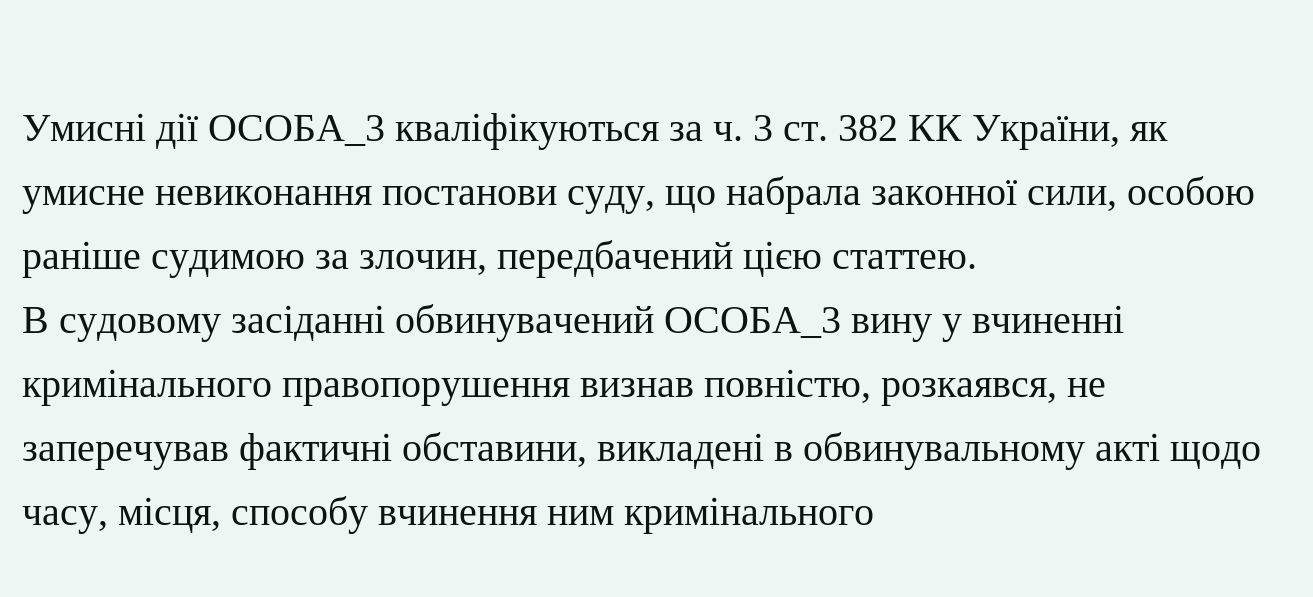Умисні дії ОСОБА_3 кваліфікуються за ч. 3 ст. 382 КК України, як умисне невиконання постанови суду, що набрала законної сили, особою раніше судимою за злочин, передбачений цією статтею.
В судовому засіданні обвинувачений ОСОБА_3 вину у вчиненні кримінального правопорушення визнав повністю, розкаявся, не заперечував фактичні обставини, викладені в обвинувальному акті щодо часу, місця, способу вчинення ним кримінального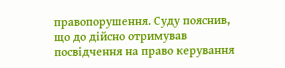правопорушення. Суду пояснив, що до дійсно отримував посвідчення на право керування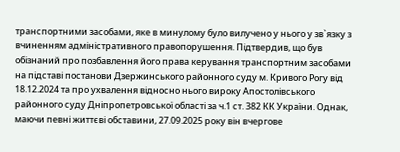транспортними засобами, яке в минулому було вилучено у нього у зв`язку з вчиненням адміністративного правопорушення. Підтвердив, що був обізнаний про позбавлення його права керування транспортним засобами на підставі постанови Дзержинського районного суду м. Кривого Рогу від 18.12.2024 та про ухвалення відносно нього вироку Апостолівського районного суду Дніпропетровської області за ч.1 ст. 382 КК України. Однак, маючи певні життєві обставини, 27.09.2025 року він вчергове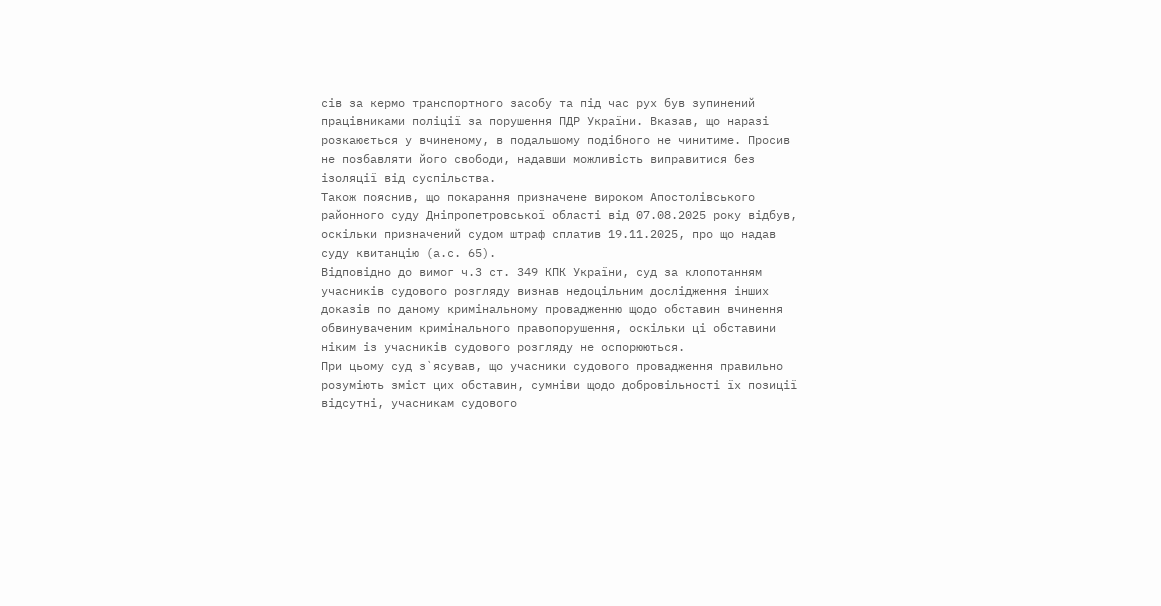сів за кермо транспортного засобу та під час рух був зупинений працівниками поліції за порушення ПДР України. Вказав, що наразі розкаюється у вчиненому, в подальшому подібного не чинитиме. Просив не позбавляти його свободи, надавши можливість виправитися без ізоляції від суспільства.
Також пояснив, що покарання призначене вироком Апостолівського районного суду Дніпропетровської області від 07.08.2025 року відбув, оскільки призначений судом штраф сплатив 19.11.2025, про що надав суду квитанцію (а.с. 65).
Відповідно до вимог ч.3 ст. 349 КПК України, суд за клопотанням учасників судового розгляду визнав недоцільним дослідження інших доказів по даному кримінальному провадженню щодо обставин вчинення обвинуваченим кримінального правопорушення, оскільки ці обставини ніким із учасників судового розгляду не оспорюються.
При цьому суд з`ясував, що учасники судового провадження правильно розуміють зміст цих обставин, сумніви щодо добровільності їх позиції відсутні, учасникам судового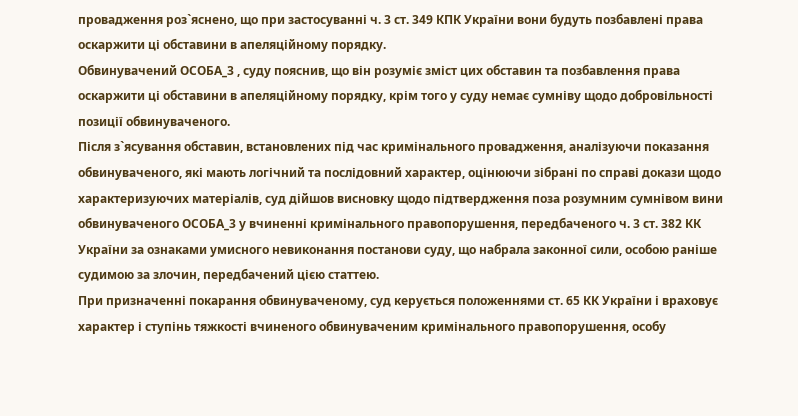провадження роз`яснено, що при застосуванні ч. 3 ст. 349 КПК України вони будуть позбавлені права оскаржити ці обставини в апеляційному порядку.
Обвинувачений ОСОБА_3 , суду пояснив, що він розуміє зміст цих обставин та позбавлення права оскаржити ці обставини в апеляційному порядку, крім того у суду немає сумніву щодо добровільності позиції обвинуваченого.
Після з`ясування обставин, встановлених під час кримінального провадження, аналізуючи показання обвинуваченого, які мають логічний та послідовний характер, оцінюючи зібрані по справі докази щодо характеризуючих матеріалів, суд дійшов висновку щодо підтвердження поза розумним сумнівом вини обвинуваченого ОСОБА_3 у вчиненні кримінального правопорушення, передбаченого ч. 3 ст. 382 КК України за ознаками умисного невиконання постанови суду, що набрала законної сили, особою раніше судимою за злочин, передбачений цією статтею.
При призначенні покарання обвинуваченому, суд керується положеннями ст. 65 КК України і враховує характер і ступінь тяжкості вчиненого обвинуваченим кримінального правопорушення, особу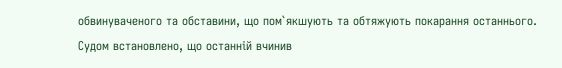обвинуваченого та обставини, що пом`якшують та обтяжують покарання останнього.
Судом встановлено, що останній вчинив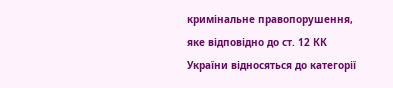кримінальне правопорушення, яке відповідно до ст. 12 КК України відносяться до категорії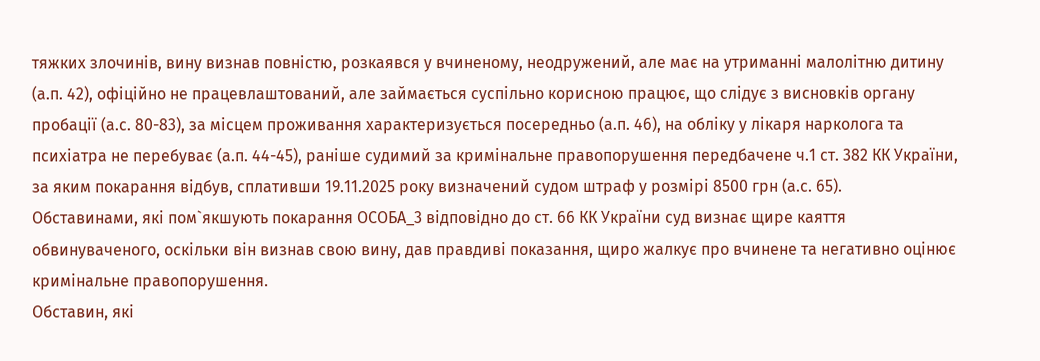тяжких злочинів, вину визнав повністю, розкаявся у вчиненому, неодружений, але має на утриманні малолітню дитину (а.п. 42), офіційно не працевлаштований, але займається суспільно корисною працює, що слідує з висновків органу пробації (а.с. 80-83), за місцем проживання характеризується посередньо (а.п. 46), на обліку у лікаря нарколога та психіатра не перебуває (а.п. 44-45), раніше судимий за кримінальне правопорушення передбачене ч.1 ст. 382 КК України, за яким покарання відбув, сплативши 19.11.2025 року визначений судом штраф у розмірі 8500 грн (а.с. 65).
Обставинами, які пом`якшують покарання ОСОБА_3 відповідно до ст. 66 КК України суд визнає щире каяття обвинуваченого, оскільки він визнав свою вину, дав правдиві показання, щиро жалкує про вчинене та негативно оцінює кримінальне правопорушення.
Обставин, які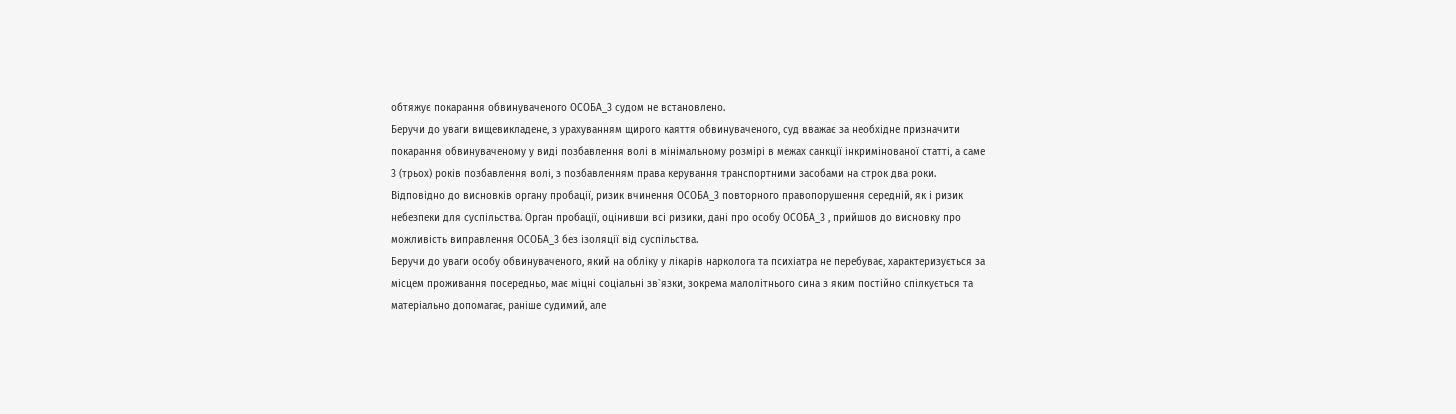обтяжує покарання обвинуваченого ОСОБА_3 судом не встановлено.
Беручи до уваги вищевикладене, з урахуванням щирого каяття обвинуваченого, суд вважає за необхідне призначити покарання обвинуваченому у виді позбавлення волі в мінімальному розмірі в межах санкції інкримінованої статті, а саме 3 (трьох) років позбавлення волі, з позбавленням права керування транспортними засобами на строк два роки.
Відповідно до висновків органу пробації, ризик вчинення ОСОБА_3 повторного правопорушення середній, як і ризик небезпеки для суспільства. Орган пробації, оцінивши всі ризики, дані про особу ОСОБА_3 , прийшов до висновку про можливість виправлення ОСОБА_3 без ізоляції від суспільства.
Беручи до уваги особу обвинуваченого, який на обліку у лікарів нарколога та психіатра не перебуває, характеризується за місцем проживання посередньо, має міцні соціальні зв`язки, зокрема малолітнього сина з яким постійно спілкується та матеріально допомагає, раніше судимий, але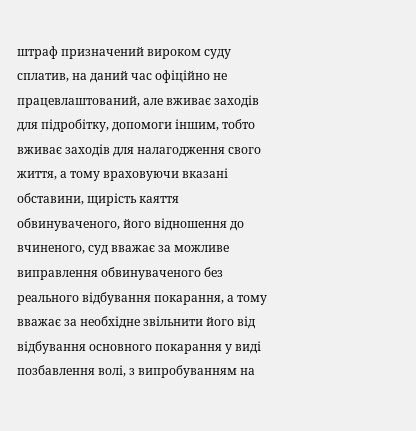штраф призначений вироком суду сплатив, на даний час офіційно не працевлаштований, але вживає заходів для підробітку, допомоги іншим, тобто вживає заходів для налагодження свого життя, а тому враховуючи вказані обставини, щирість каяття обвинуваченого, його відношення до вчиненого, суд вважає за можливе виправлення обвинуваченого без реального відбування покарання, а тому вважає за необхідне звільнити його від відбування основного покарання у виді позбавлення волі, з випробуванням на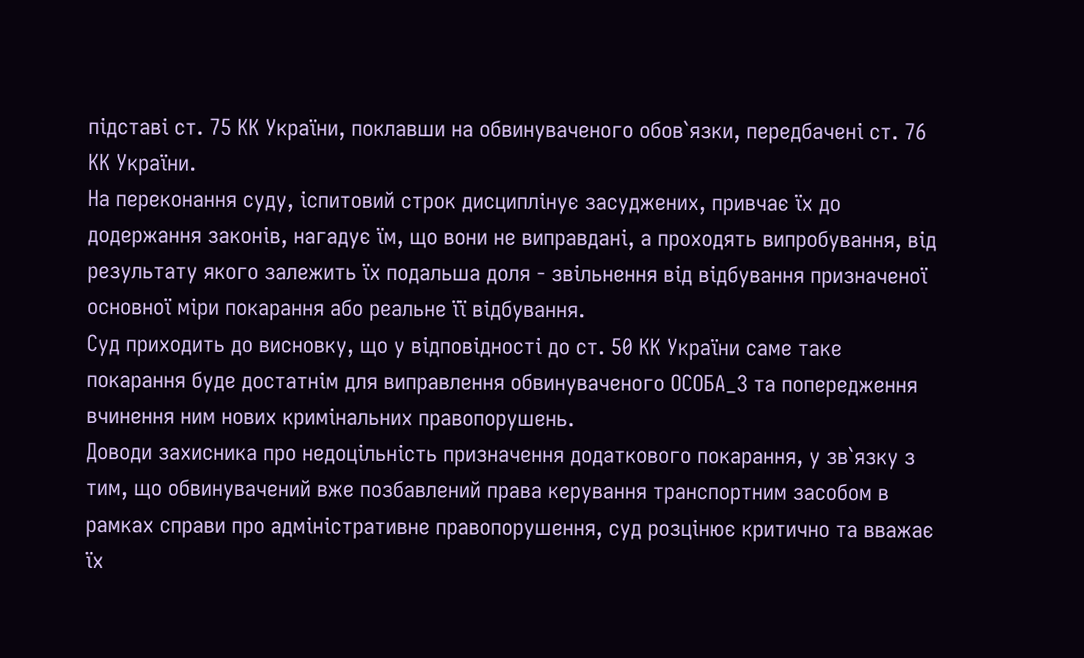підставі ст. 75 КК України, поклавши на обвинуваченого обов`язки, передбачені ст. 76 КК України.
На переконання суду, іспитовий строк дисциплінує засуджених, привчає їх до додержання законів, нагадує їм, що вони не виправдані, а проходять випробування, від результату якого залежить їх подальша доля - звільнення від відбування призначеної основної міри покарання або реальне її відбування.
Суд приходить до висновку, що у відповідності до ст. 50 КК України саме таке покарання буде достатнім для виправлення обвинуваченого ОСОБА_3 та попередження вчинення ним нових кримінальних правопорушень.
Доводи захисника про недоцільність призначення додаткового покарання, у зв`язку з тим, що обвинувачений вже позбавлений права керування транспортним засобом в рамках справи про адміністративне правопорушення, суд розцінює критично та вважає їх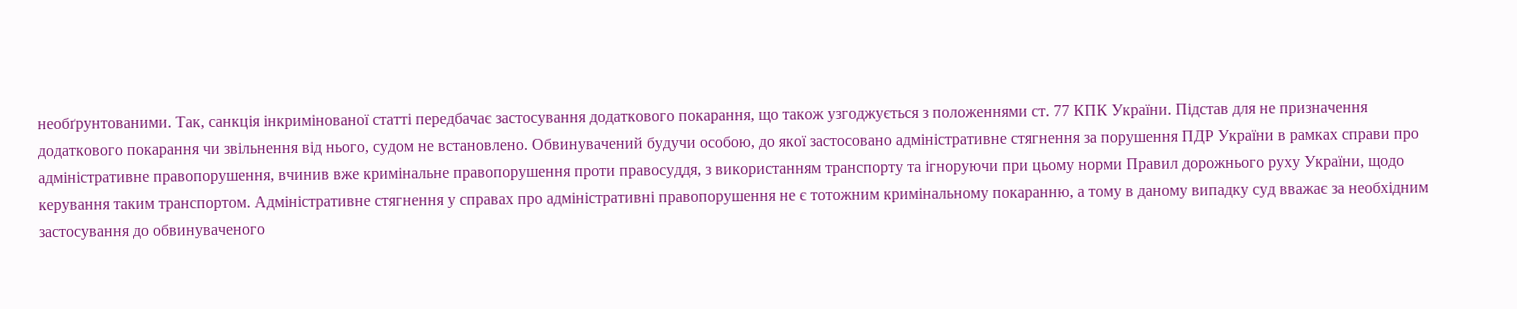необґрунтованими. Так, санкція інкримінованої статті передбачає застосування додаткового покарання, що також узгоджується з положеннями ст. 77 КПК України. Підстав для не призначення додаткового покарання чи звільнення від нього, судом не встановлено. Обвинувачений будучи особою, до якої застосовано адміністративне стягнення за порушення ПДР України в рамках справи про адміністративне правопорушення, вчинив вже кримінальне правопорушення проти правосуддя, з використанням транспорту та ігноруючи при цьому норми Правил дорожнього руху України, щодо керування таким транспортом. Адміністративне стягнення у справах про адміністративні правопорушення не є тотожним кримінальному покаранню, а тому в даному випадку суд вважає за необхідним застосування до обвинуваченого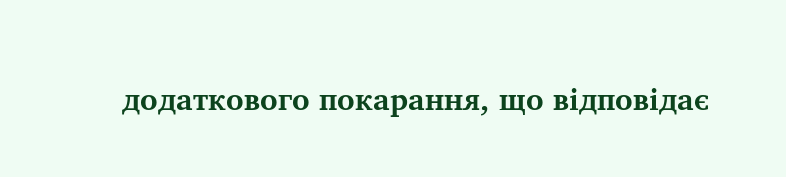додаткового покарання, що відповідає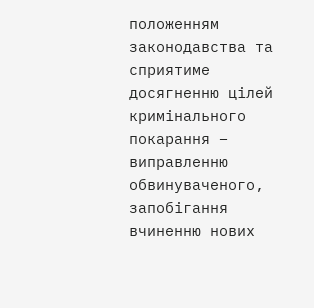положенням законодавства та сприятиме досягненню цілей кримінального покарання – виправленню обвинуваченого, запобігання вчиненню нових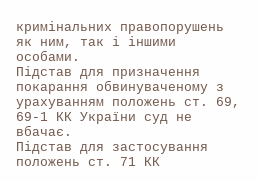кримінальних правопорушень як ним, так і іншими особами.
Підстав для призначення покарання обвинуваченому з урахуванням положень ст. 69, 69-1 КК України суд не вбачає.
Підстав для застосування положень ст. 71 КК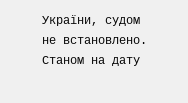України, судом не встановлено. Станом на дату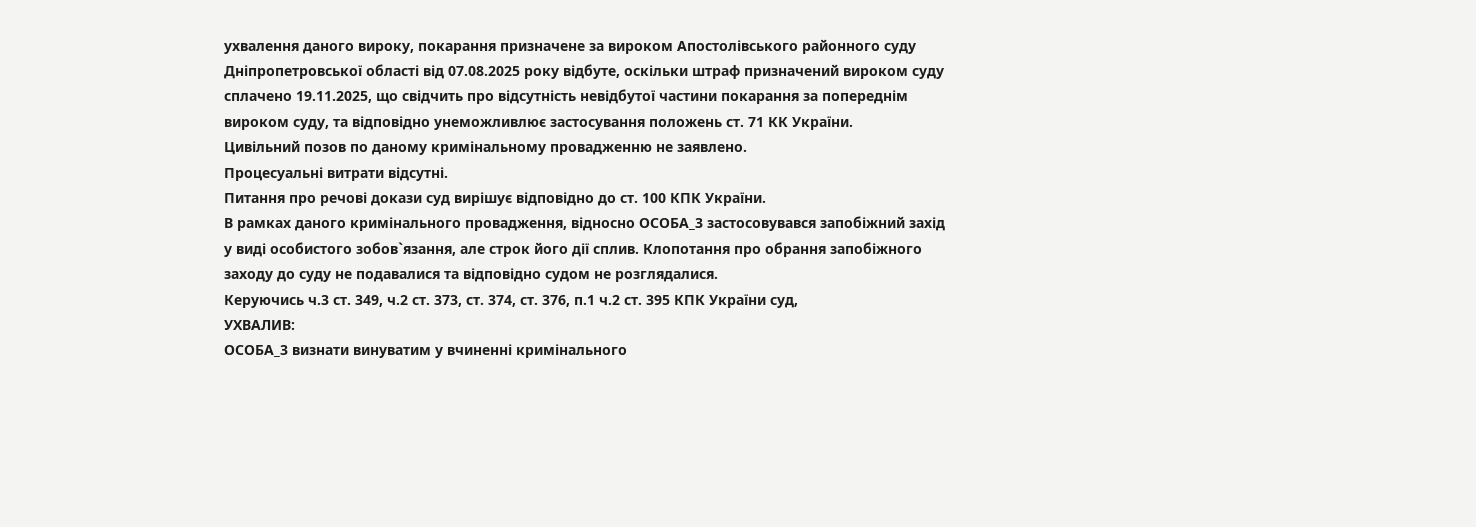ухвалення даного вироку, покарання призначене за вироком Апостолівського районного суду Дніпропетровської області від 07.08.2025 року відбуте, оскільки штраф призначений вироком суду сплачено 19.11.2025, що свідчить про відсутність невідбутої частини покарання за попереднім вироком суду, та відповідно унеможливлює застосування положень ст. 71 КК України.
Цивільний позов по даному кримінальному провадженню не заявлено.
Процесуальні витрати відсутні.
Питання про речові докази суд вирішує відповідно до ст. 100 КПК України.
В рамках даного кримінального провадження, відносно ОСОБА_3 застосовувався запобіжний захід у виді особистого зобов`язання, але строк його дії сплив. Клопотання про обрання запобіжного заходу до суду не подавалися та відповідно судом не розглядалися.
Керуючись ч.3 ст. 349, ч.2 ст. 373, ст. 374, ст. 376, п.1 ч.2 ст. 395 КПК України суд,
УХВАЛИВ:
ОСОБА_3 визнати винуватим у вчиненні кримінального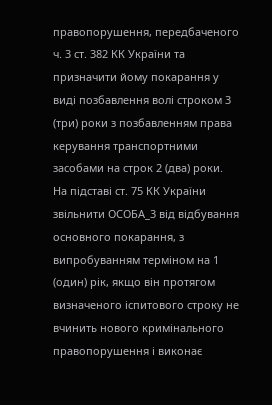правопорушення, передбаченого ч. 3 ст. 382 КК України та призначити йому покарання у виді позбавлення волі строком 3 (три) роки з позбавленням права керування транспортними засобами на строк 2 (два) роки.
На підставі ст. 75 КК України звільнити ОСОБА_3 від відбування основного покарання, з випробуванням терміном на 1 (один) рік, якщо він протягом визначеного іспитового строку не вчинить нового кримінального правопорушення і виконає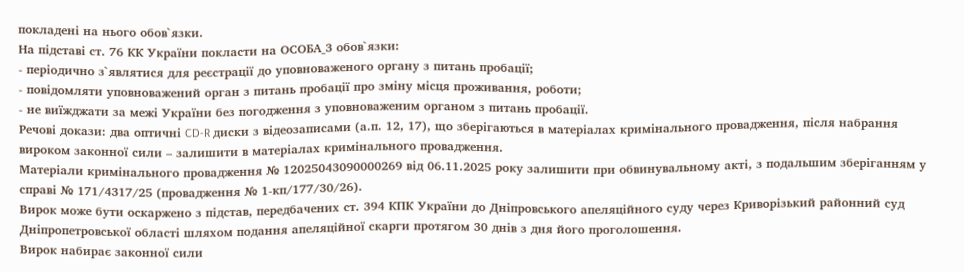покладені на нього обов`язки.
На підставі ст. 76 КК України покласти на ОСОБА_3 обов`язки:
- періодично з`являтися для реєстрації до уповноваженого органу з питань пробації;
- повідомляти уповноважений орган з питань пробації про зміну місця проживання, роботи;
- не виїжджати за межі України без погодження з уповноваженим органом з питань пробації.
Речові докази: два оптичні CD-R диски з відеозаписами (а.п. 12, 17), що зберігаються в матеріалах кримінального провадження, після набрання вироком законної сили – залишити в матеріалах кримінального провадження.
Матеріали кримінального провадження № 12025043090000269 від 06.11.2025 року залишити при обвинувальному акті, з подальшим зберіганням у справі № 171/4317/25 (провадження № 1-кп/177/30/26).
Вирок може бути оскаржено з підстав, передбачених ст. 394 КПК України до Дніпровського апеляційного суду через Криворізький районний суд Дніпропетровської області шляхом подання апеляційної скарги протягом 30 днів з дня його проголошення.
Вирок набирає законної сили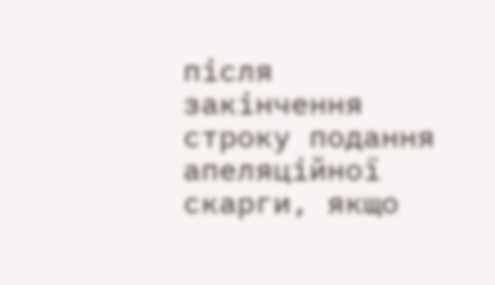після закінчення строку подання апеляційної скарги, якщо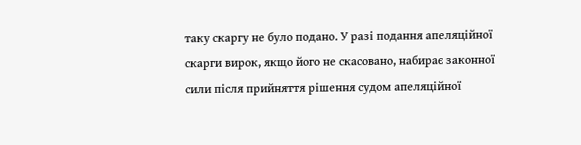таку скаргу не було подано. У разі подання апеляційної скарги вирок, якщо його не скасовано, набирає законної сили після прийняття рішення судом апеляційної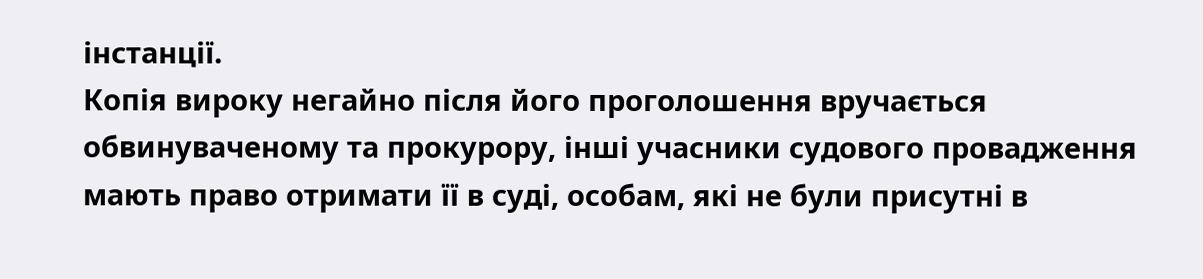інстанції.
Копія вироку негайно після його проголошення вручається обвинуваченому та прокурору, інші учасники судового провадження мають право отримати її в суді, особам, які не були присутні в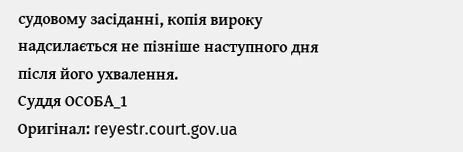судовому засіданні, копія вироку надсилається не пізніше наступного дня після його ухвалення.
Суддя ОСОБА_1
Оригінал: reyestr.court.gov.ua